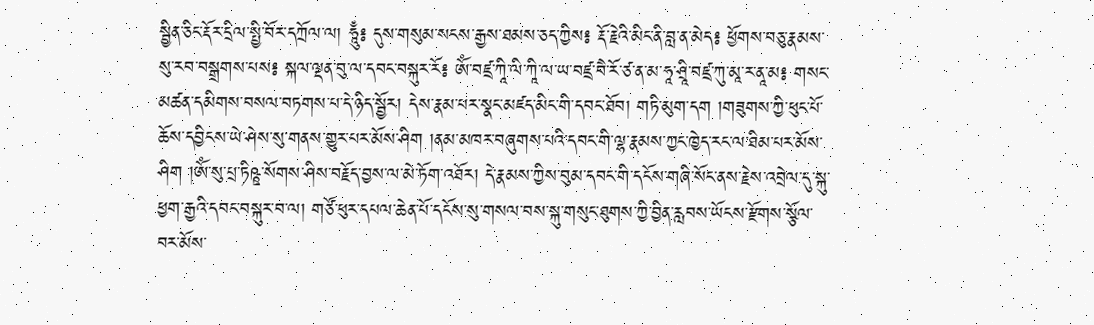སྦྱིན་ཅིང་རྡོར་དྲིལ་སྤྱི་བོར་དཀྲོལ་ལ། ཧཱུྃ༔ དུས་གསུམ་སངས་རྒྱས་ཐམས་ཅད་ཀྱིས༔ རྡོ་རྗེའི་མིང་ནི་བླ་ན་མེད༔ ཕྱོགས་བཅུ་རྣམས་སུ་རབ་བསྒྲགས་པས༔ སྐལ་ལྡན་བུ་ལ་དབང་བསྐུར་རོ༔ ཨོཾ་བཛྲ་ཀཱི་ལི་ཀཱི་ལ་ཡ་བཛྲ་བཻ་རོ་ཙ་ན་མ་ཧཱ་ཤྲཱི་བཛྲ་ཀུ་མཱ་ར་ནཱ་མ༔ གསང་མཚན་དམིགས་བསལ་བཏགས་པ་དེ་ཉིད་སྦྱོར། དེས་རྣམ་པར་སྣང་མཛད་མིང་གི་དབང་ཐོབ། གཏི་མུག་དག །གཟུགས་ཀྱི་ཕུང་པོ་ཆོས་དབྱིངས་ཡེ་ཤེས་སུ་གནས་གྱུར་པར་མོས་ཤིག །ནམ་མཁར་བཞུགས་པའི་དབང་གི་ལྷ་རྣམས་ཀྱང་ཁྱེད་རང་ལ་ཐིམ་པར་མོས་ཤིག །ཨོཾ་སུ་པྲ་ཏིཥྛ་སོགས་ཤིས་བརྗོད་བྱས་ལ་མེ་ཏོག་འཐོར། དེ་རྣམས་ཀྱིས་བུམ་དབང་གི་དངོས་གཞི་སོང་ནས་རྗེས་འབྲེལ་དུ་སྐུ་ཕྱག་རྒྱའི་དབང་བསྐུར་བ་ལ། གཙོ་ཕུར་དཔལ་ཆེན་པོ་དངོས་སུ་གསལ་བས་སྐུ་གསུང་ཐུགས་ཀྱི་བྱིན་རླབས་ཡོངས་རྫོགས་སྩོལ་བར་མོས་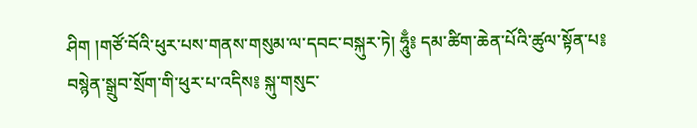ཤིག །གཙོ་བོའི་ཕུར་པས་གནས་གསུམ་ལ་དབང་བསྐུར་ཏེ། ཧཱུྃ༔ དམ་ཚིག་ཆེན་པོའི་ཚུལ་སྟོན་པ༔ བསྙེན་སྒྲུབ་སྲོག་གི་ཕུར་པ་འདིས༔ སྐུ་གསུང་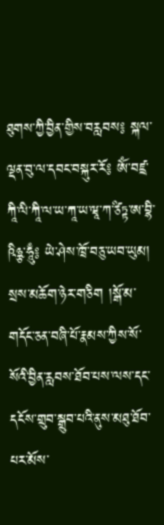ཐུགས་ཀྱི་བྱིན་གྱིས་བརླབས༔ སྐལ་ལྡན་བུ་ལ་དབང་བསྐུར་རོ༔ ཨོཾ་བཛྲ་ཀཱི་ལི་ཀཱི་ལ་ཡ་ཀཱ་ཡ་ཝཱ་ཀ་ཙིཏྟ་ཨ་བྷི་ཥིཉྩ་ཧཱུྃ༔ ཡེ་ཤེས་ཁྲོ་བཅུ་ཡབ་ཡུམ། སྲས་མཆོག་ཉེར་གཅིག །སྒོ་མ་གདོང་ཅན་བཞི་པོ་རྣམས་ཀྱིས་སོ་སོའི་བྱིན་རླབས་ཐོབ་པས་ལས་དང་དངོས་གྲུབ་སྒྲུབ་པའི་ནུས་མཐུ་ཐོབ་པར་མོས་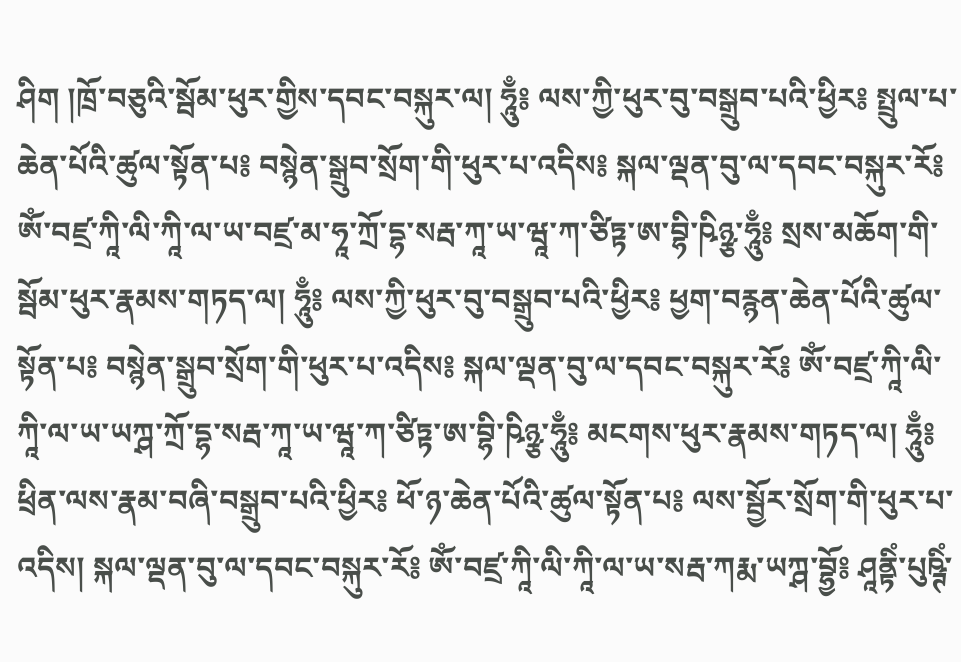ཤིག །ཁྲོ་བཅུའི་སྦོམ་ཕུར་གྱིས་དབང་བསྐུར་ལ། ཧཱུྃ༔ ལས་ཀྱི་ཕུར་བུ་བསྒྲུབ་པའི་ཕྱིར༔ སྤྲུལ་པ་ཆེན་པོའི་ཚུལ་སྟོན་པ༔ བསྙེན་སྒྲུབ་སྲོག་གི་ཕུར་པ་འདིས༔ སྐལ་ལྡན་བུ་ལ་དབང་བསྐུར་རོ༔ ཨོཾ་བཛྲ་ཀཱི་ལི་ཀཱི་ལ་ཡ་བཛྲ་མ་ཧཱ་ཀྲོ་དྷ་སརྦ་ཀཱ་ཡ་ཝཱ་ཀ་ཙིཏྟ་ཨ་བྷི་ཥིཉྩ་ཧཱུྃ༔ སྲས་མཆོག་གི་སྦོམ་ཕུར་རྣམས་གཏད་ལ། ཧཱུྃ༔ ལས་ཀྱི་ཕུར་བུ་བསྒྲུབ་པའི་ཕྱིར༔ ཕྱག་བརྙན་ཆེན་པོའི་ཚུལ་སྟོན་པ༔ བསྙེན་སྒྲུབ་སྲོག་གི་ཕུར་པ་འདིས༔ སྐལ་ལྡན་བུ་ལ་དབང་བསྐུར་རོ༔ ཨོཾ་བཛྲ་ཀཱི་ལི་ཀཱི་ལ་ཡ་ཡཀྴ་ཀྲོ་དྷ་སརྦ་ཀཱ་ཡ་ཝཱ་ཀ་ཙིཏྟ་ཨ་བྷི་ཥིཉྩ་ཧཱུྃ༔ མངགས་ཕུར་རྣམས་གཏད་ལ། ཧཱུྃ༔ ཕྲིན་ལས་རྣམ་བཞི་བསྒྲུབ་པའི་ཕྱིར༔ ཕོ་ཉ་ཆེན་པོའི་ཚུལ་སྟོན་པ༔ ལས་སྦྱོར་སྲོག་གི་ཕུར་པ་འདིས། སྐལ་ལྡན་བུ་ལ་དབང་བསྐུར་རོ༔ ཨོཾ་བཛྲ་ཀཱི་ལི་ཀཱི་ལ་ཡ་སརྦ་ཀརྨ་ཡཀྴ་བྷྱོ༔ ཤཱནྟིཾ་པུཥྚིཾ་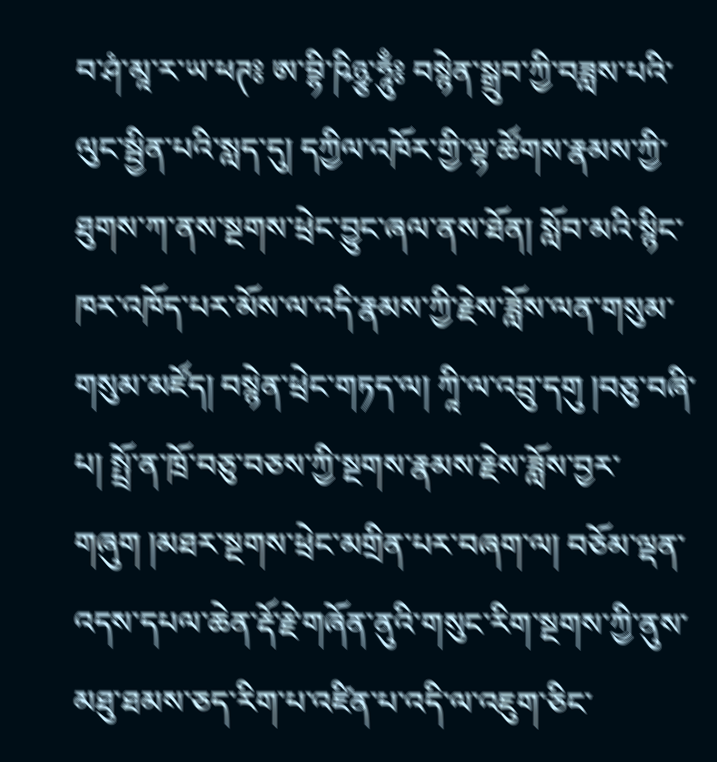བ་ཤཾ་མཱ་ར་ཡ་ཕཊ༔ ཨ་བྷི་ཥིཉྩ་ཧཱུྃ༔ བསྙེན་སྒྲུབ་ཀྱི་བཟླས་པའི་ལུང་སྦྱིན་པའི་སླད་དུ། དཀྱིལ་འཁོར་གྱི་ལྷ་ཚོགས་རྣམས་ཀྱི་ཐུགས་ཀ་ནས་སྔགས་ཕྲེང་བྱུང་ཞལ་ནས་ཐོན། སློབ་མའི་སྙིང་ཁར་འཁོད་པར་མོས་ལ་འདི་རྣམས་ཀྱི་རྗེས་ཟློས་ལན་གསུམ་གསུམ་མཛོད། བསྙེན་ཕྲེང་གཏད་ལ། ཀཱི་ལ་འབྲུ་དགུ །བཅུ་བཞི་པ། སྤྲོ་ན་ཁྲོ་བཅུ་བཅས་ཀྱི་སྔགས་རྣམས་རྗེས་ཟློས་བྱར་གཞུག །མཐར་སྔགས་ཕྲེང་མགྲིན་པར་བཞག་ལ། བཅོམ་ལྡན་འདས་དཔལ་ཆེན་རྡོ་རྗེ་གཞོན་ནུའི་གསུང་རིག་སྔགས་ཀྱི་ནུས་མཐུ་ཐམས་ཅད་རིག་པ་འཛིན་པ་འདི་ལ་འཇུག་ཅིང་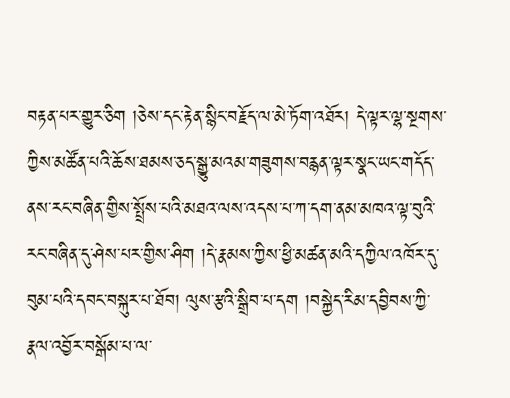བརྟན་པར་གྱུར་ཅིག །ཅེས་དང་རྟེན་སྙིང་བརྗོད་ལ་མེ་ཏོག་འཐོར། དེ་ལྟར་ལྷ་སྔགས་ཀྱིས་མཚོན་པའི་ཆོས་ཐམས་ཅད་སྒྱུ་མའམ་གཟུགས་བརྙན་ལྟར་སྣང་ཡང་གདོད་ནས་རང་བཞིན་གྱིས་སྤྲོས་པའི་མཐའ་ལས་འདས་པ་ཀ་དག་ནམ་མཁའ་ལྟ་བུའི་རང་བཞིན་དུ་ཤེས་པར་གྱིས་ཤིག །དེ་རྣམས་ཀྱིས་ཕྱི་མཚན་མའི་དཀྱིལ་འཁོར་དུ་བུམ་པའི་དབང་བསྐུར་པ་ཐོབ། ལུས་རྩའི་སྒྲིབ་པ་དག །བསྐྱེད་རིམ་དབྱིབས་ཀྱི་རྣལ་འབྱོར་བསྒོམ་པ་ལ་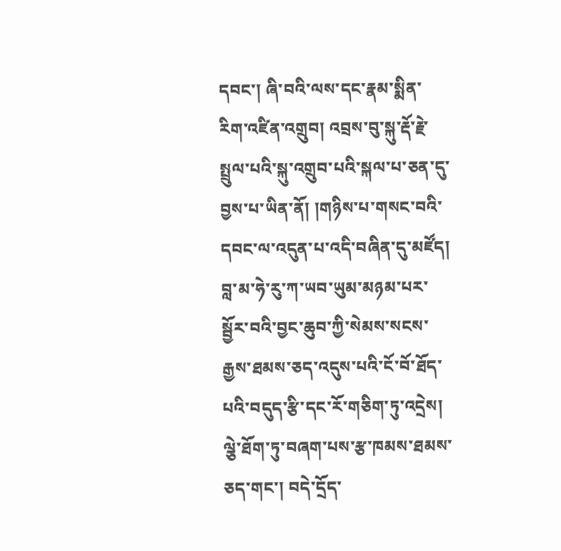དབང་། ཞི་བའི་ལས་དང་རྣམ་སྨིན་རིག་འཛིན་འགྲུབ། འབྲས་བུ་སྐུ་རྡོ་རྗེ་སྤྲུལ་པའི་སྐུ་འགྲུབ་པའི་སྐལ་པ་ཅན་དུ་བྱས་པ་ཡིན་ནོ། །གཉིས་པ་གསང་བའི་དབང་ལ་འདུན་པ་འདི་བཞིན་དུ་མཛོད། བླ་མ་ཧེ་རུ་ཀ་ཡབ་ཡུམ་མཉམ་པར་སྦྱོར་བའི་བྱང་ཆུབ་ཀྱི་སེམས་སངས་རྒྱས་ཐམས་ཅད་འདུས་པའི་ངོ་བོ་ཐོད་པའི་བདུད་རྩི་དང་རོ་གཅིག་ཏུ་འདྲེས། ལྕེ་ཐོག་ཏུ་བཞག་པས་རྩ་ཁམས་ཐམས་ཅད་གང་། བདེ་དྲོད་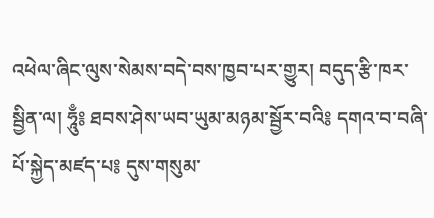འཕེལ་ཞིང་ལུས་སེམས་བདེ་བས་ཁྱབ་པར་གྱུར། བདུད་རྩི་ཁར་སྦྱིན་ལ། ཧཱུྃ༔ ཐབས་ཤེས་ཡབ་ཡུམ་མཉམ་སྦྱོར་བའི༔ དགའ་བ་བཞི་པོ་སྐྱེད་མཛད་པ༔ དུས་གསུམ་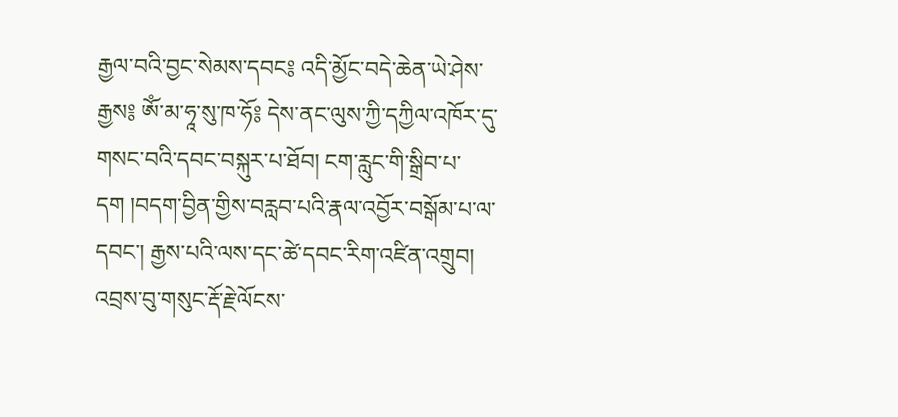རྒྱལ་བའི་བྱང་སེམས་དབང༔ འདི་མྱོང་བདེ་ཆེན་ཡེ་ཤེས་རྒྱས༔ ཨོཾ་མ་ཧཱ་སུ་ཁ་ཧོ༔ དེས་ནང་ལུས་ཀྱི་དཀྱིལ་འཁོར་དུ་གསང་བའི་དབང་བསྐུར་པ་ཐོབ། ངག་རླུང་གི་སྒྲིབ་པ་དག །བདག་བྱིན་གྱིས་བརླབ་པའི་རྣལ་འབྱོར་བསྒོམ་པ་ལ་དབང་། རྒྱས་པའི་ལས་དང་ཚེ་དབང་རིག་འཛིན་འགྲུབ། འབྲས་བུ་གསུང་རྡོ་རྗེ་ལོངས་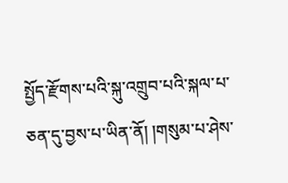སྤྱོད་རྫོགས་པའི་སྐུ་འགྲུབ་པའི་སྐལ་པ་ཅན་དུ་བྱས་པ་ཡིན་ནོ། །གསུམ་པ་ཤེས་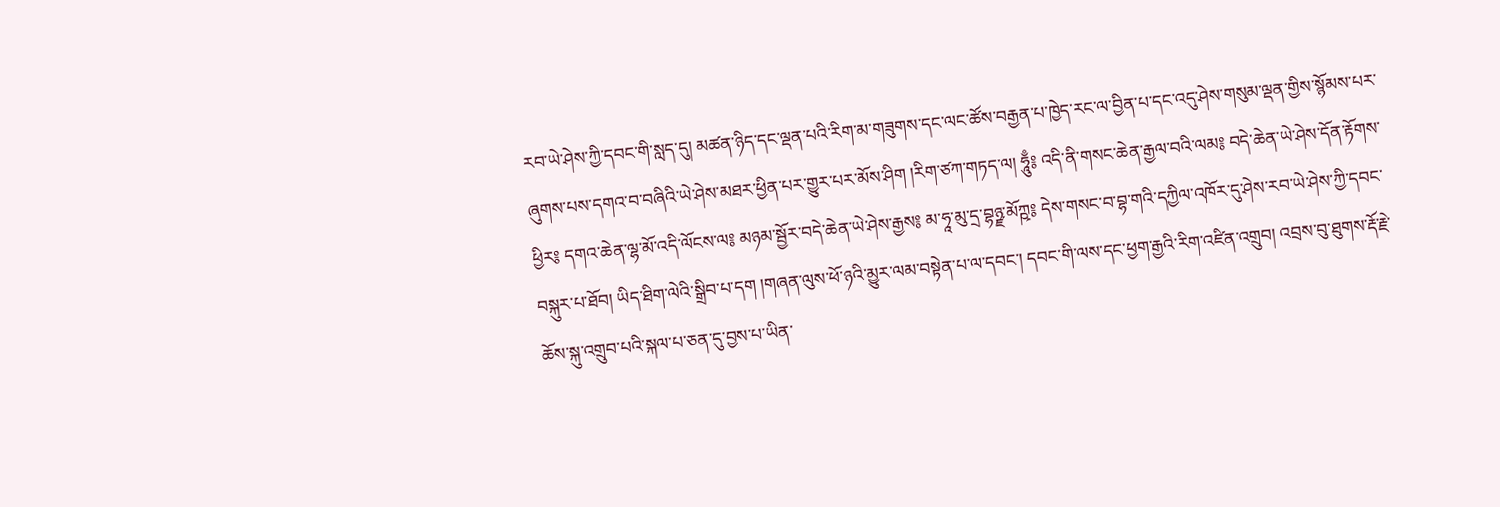རབ་ཡེ་ཤེས་ཀྱི་དབང་གི་སླད་དུ། མཚན་ཉིད་དང་ལྡན་པའི་རིག་མ་གཟུགས་དང་ལང་ཚོས་བརྒྱན་པ་ཁྱེད་རང་ལ་བྱིན་པ་དང་འདུ་ཤེས་གསུམ་ལྡན་གྱིས་སྙོམས་པར་ཞུགས་པས་དགའ་བ་བཞིའི་ཡེ་ཤེས་མཐར་ཕྱིན་པར་གྱུར་པར་མོས་ཤིག །རིག་ཙཀ་གཏད་ལ། ཧཱུྃ༔ འདི་ནི་གསང་ཆེན་རྒྱལ་བའི་ལམ༔ བདེ་ཆེན་ཡེ་ཤེས་དོན་རྟོགས་ཕྱིར༔ དགའ་ཆེན་ལྷ་མོ་འདི་ལོངས་ལ༔ མཉམ་སྦྱོར་བདེ་ཆེན་ཡེ་ཤེས་རྒྱས༔ མ་ཧཱ་མུ་དྲ་བྷཉྫ་མོཀྵ༔ དེས་གསང་བ་བྷ་གའི་དཀྱིལ་འཁོར་དུ་ཤེས་རབ་ཡེ་ཤེས་ཀྱི་དབང་བསྐུར་པ་ཐོབ། ཡིད་ཐིག་ལེའི་སྒྲིབ་པ་དག །གཞན་ལུས་ཕོ་ཉའི་མྱུར་ལམ་བསྟེན་པ་ལ་དབང་། དབང་གི་ལས་དང་ཕྱག་རྒྱའི་རིག་འཛིན་འགྲུབ། འབྲས་བུ་ཐུགས་རྡོ་རྗེ་ཆོས་སྐུ་འགྲུབ་པའི་སྐལ་པ་ཅན་དུ་བྱས་པ་ཡིན་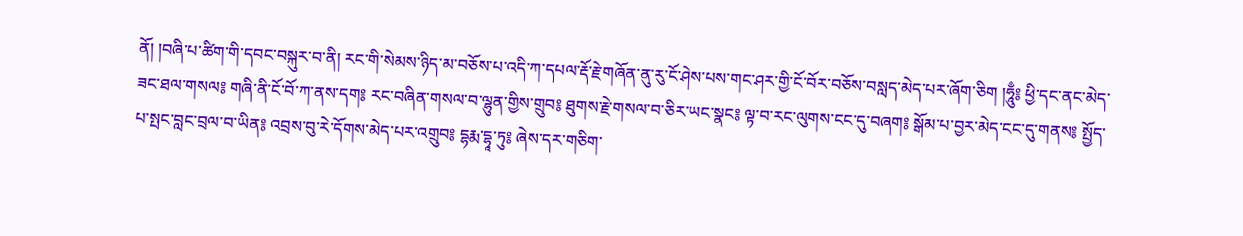ནོ། །བཞི་པ་ཚིག་གི་དབང་བསྐུར་བ་ནི། རང་གི་སེམས་ཉིད་མ་བཅོས་པ་འདི་ཀ་དཔལ་རྡོ་རྗེ་གཞོན་ནུ་རུ་ངོ་ཤེས་པས་གང་ཤར་གྱི་ངོ་བོར་བཅོས་བསླད་མེད་པར་ཞོག་ཅིག །ཧཱུྃ༔ ཕྱི་དང་ནང་མེད་ཟང་ཐལ་གསལ༔ གཞི་ནི་ངོ་བོ་ཀ་ནས་དག༔ རང་བཞིན་གསལ་བ་ལྷུན་གྱིས་གྲུབ༔ ཐུགས་རྗེ་གསལ་བ་ཅིར་ཡང་སྣང༔ ལྟ་བ་རང་ལུགས་ངང་དུ་བཞག༔ སྒོམ་པ་བྱར་མེད་ངང་དུ་གནས༔ སྤྱོད་པ་སྤང་བླང་བྲལ་བ་ཡིན༔ འབྲས་བུ་རེ་དོགས་མེད་པར་འགྲུབ༔ དྷརྨ་དྷཱ་ཏུ༔ ཞེས་དར་གཅིག་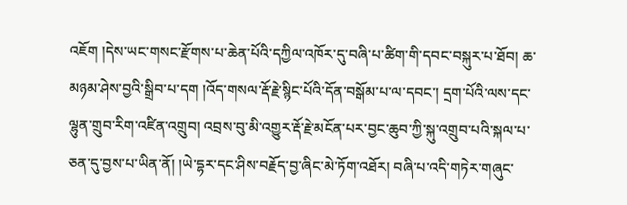འཇོག །དེས་ཡང་གསང་རྫོགས་པ་ཆེན་པོའི་དཀྱིལ་འཁོར་དུ་བཞི་པ་ཚིག་གི་དབང་བསྐུར་པ་ཐོབ། ཆ་མཉམ་ཤེས་བྱའི་སྒྲིབ་པ་དག །འོད་གསལ་རྡོ་རྗེ་སྙིང་པོའི་དོན་བསྒོམ་པ་ལ་དབང་། དྲག་པོའི་ལས་དང་ལྷུན་གྲུབ་རིག་འཛིན་འགྲུབ། འབྲས་བུ་མི་འགྱུར་རྡོ་རྗེ་མངོན་པར་བྱང་ཆུབ་ཀྱི་སྐུ་འགྲུབ་པའི་སྐལ་པ་ཅན་དུ་བྱས་པ་ཡིན་ནོ། །ཡེ་དྷར་དང་ཤིས་བརྗོད་བྱ་ཞིང་མེ་ཏོག་འཐོར། བཞི་པ་འདི་གཏེར་གཞུང་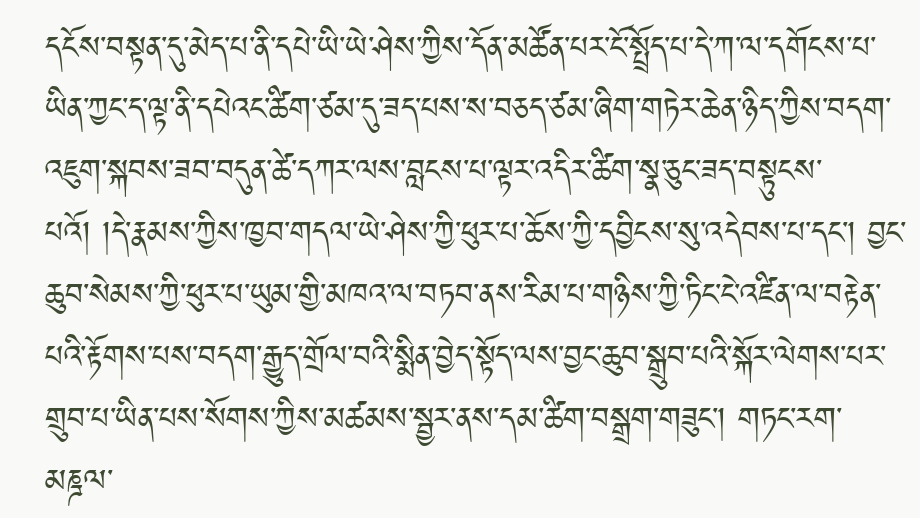དངོས་བསྟན་དུ་མེད་པ་ནི་དཔེ་ཡི་ཡེ་ཤེས་ཀྱིས་དོན་མཚོན་པར་ངོ་སྤྲོད་པ་དེ་ཀ་ལ་དགོངས་པ་ཡིན་ཀྱང་ད་ལྟ་ནི་དཔེའང་ཚིག་ཙམ་དུ་ཟད་པས་ས་བཅད་ཙམ་ཞིག་གཏེར་ཆེན་ཉིད་ཀྱིས་བདག་འཇུག་སྐབས་ཟབ་བདུན་ཚེ་དཀར་ལས་བླངས་པ་ལྟར་འདིར་ཚིག་སྣ་ཅུང་ཟད་བསྟུངས་པའོ། །དེ་རྣམས་ཀྱིས་ཁྱབ་གདལ་ཡེ་ཤེས་ཀྱི་ཕུར་པ་ཆོས་ཀྱི་དབྱིངས་སུ་འདེབས་པ་དང་། བྱང་ཆུབ་སེམས་ཀྱི་ཕུར་པ་ཡུམ་གྱི་མཁའ་ལ་བཏབ་ནས་རིམ་པ་གཉིས་ཀྱི་ཏིང་ངེ་འཛིན་ལ་བརྟེན་པའི་རྟོགས་པས་བདག་རྒྱུད་གྲོལ་བའི་སྨིན་བྱེད་སྟོད་ལས་བྱང་ཆུབ་སྒྲུབ་པའི་སྐོར་ལེགས་པར་གྲུབ་པ་ཡིན་པས་སོགས་ཀྱིས་མཚམས་སྦྱར་ནས་དམ་ཚིག་བསྒྲག་གཟུང་། གཏང་རག་མཎྜལ་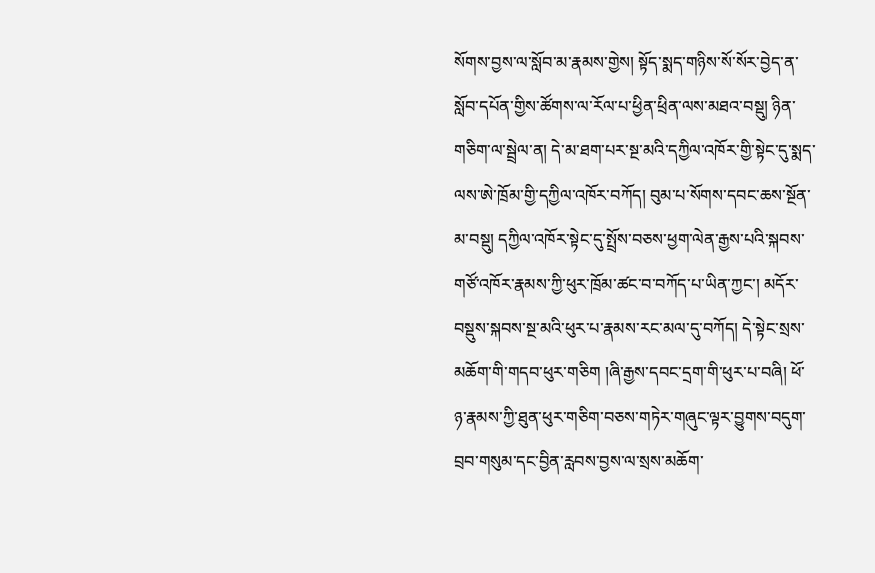སོགས་བྱས་ལ་སློབ་མ་རྣམས་གྱེས། སྟོད་སྨད་གཉིས་སོ་སོར་བྱེད་ན་སློབ་དཔོན་གྱིས་ཚོགས་ལ་རོལ་པ་ཕྱིན་ཕྲིན་ལས་མཐའ་བསྡུ། ཉིན་གཅིག་ལ་སྦྲེལ་ན། དེ་མ་ཐག་པར་སྔ་མའི་དཀྱིལ་འཁོར་གྱི་སྟེང་དུ་སྨད་ལས་ཨེ་ཁྲོམ་གྱི་དཀྱིལ་འཁོར་བཀོད། བུམ་པ་སོགས་དབང་ཆས་སྔོན་མ་བསྡུ། དཀྱིལ་འཁོར་སྟེང་དུ་སྤྲོས་བཅས་ཕྱག་ལེན་རྒྱས་པའི་སྐབས་གཙོ་འཁོར་རྣམས་ཀྱི་ཕུར་ཁྲོམ་ཚང་བ་བཀོད་པ་ཡིན་ཀྱང་། མདོར་བསྡུས་སྐབས་སྔ་མའི་ཕུར་པ་རྣམས་རང་མལ་དུ་བཀོད། དེ་སྟེང་སྲས་མཆོག་གི་གདབ་ཕུར་གཅིག །ཞི་རྒྱས་དབང་དྲག་གི་ཕུར་པ་བཞི། ཕོ་ཉ་རྣམས་ཀྱི་ཐུན་ཕུར་གཅིག་བཅས་གཏེར་གཞུང་ལྟར་བྱུགས་བདུག་བྲབ་གསུམ་དང་བྱིན་རླབས་བྱས་ལ་སྲས་མཆོག་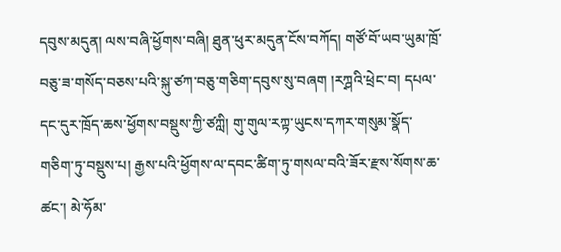དབུས་མདུན། ལས་བཞི་ཕྱོགས་བཞི། ཐུན་ཕུར་མདུན་ངོས་བཀོད། གཙོ་བོ་ཡབ་ཡུམ་ཁྲོ་བཅུ་ཟ་གསོད་བཅས་པའི་སྐུ་ཙཀ་བཅུ་གཅིག་དབུས་སུ་བཞག །རཀྴའི་ཕྲེང་བ། དཔལ་དང་དུར་ཁྲོད་ཆས་ཕྱོགས་བསྡུས་ཀྱི་ཙཀླི། གུ་གུལ་རཀྟ་ཡུངས་དཀར་གསུམ་སྣོད་གཅིག་ཏུ་བསྡུས་པ། རྒྱས་པའི་ཕྱོགས་ལ་དབང་ཚིག་ཏུ་གསལ་བའི་ཟོར་རྫས་སོགས་ཆ་ཚང་། མེ་ཧོམ་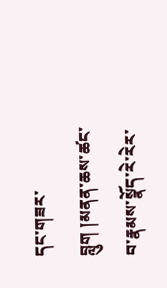དང་གཟར་བླུག །མནན་ཆས་ཚང་བ་རྣམས་སྣོད་རེ་རེར་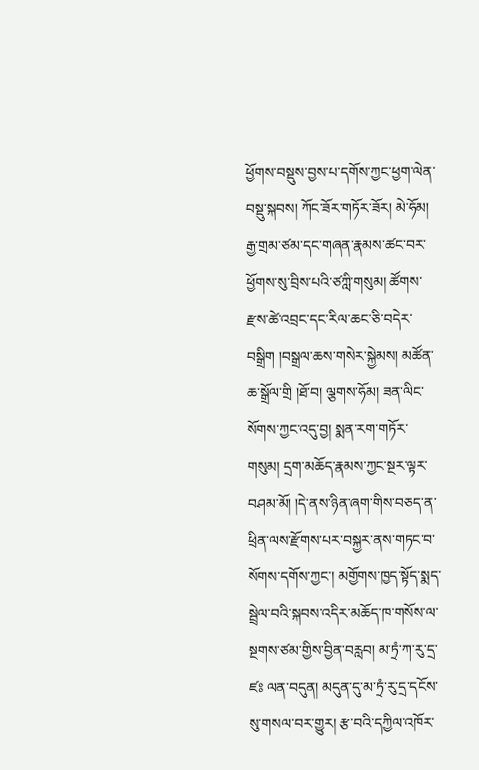ཕྱོགས་བསྡུས་བྱས་པ་དགོས་ཀྱང་ཕྱག་ལེན་བསྡུ་སྐབས། ཀོང་ཟོར་གཏོར་ཟོར། མེ་ཧོམ། རྒྱ་གྲམ་ཙམ་དང་གཞན་རྣམས་ཚང་བར་ཕྱོགས་སུ་བྲིས་པའི་ཙཀླི་གསུམ། ཚོགས་རྫས་ཚེ་འབྲང་དང་རིལ་ཆང་ཅི་བདེར་བསྒྲིག །བསྒྲལ་ཆས་གསེར་སྐྱེམས། མཚོན་ཆ་སྒྲོལ་གྲི །ཐོ་བ། ལྕགས་ཧོམ། ཟན་ལིང་སོགས་ཀྱང་འདུ་བྱ། སྨན་རག་གཏོར་གསུམ། དྲག་མཆོད་རྣམས་ཀྱང་སྔར་ལྟར་བཤམ་མོ། །དེ་ནས་ཉིན་ཞག་གིས་བཅད་ན་ཕྲིན་ལས་རྫོགས་པར་བསྐྱར་ནས་གཏང་བ་སོགས་དགོས་ཀྱང་། མགྱོགས་ཁྱད་སྟོད་སྨད་སྦྲེལ་བའི་སྐབས་འདིར་མཆོད་ཁ་གསོས་ལ་སྔགས་ཙམ་གྱིས་བྱིན་བརླབ། མ་ཏྲཾ་ཀ་རུ་དྲ་ཛཿ ལན་བདུན། མདུན་དུ་མ་ཏྲཾ་རུ་དྲ་དངོས་སུ་གསལ་བར་གྱུར། རྩ་བའི་དཀྱིལ་འཁོར་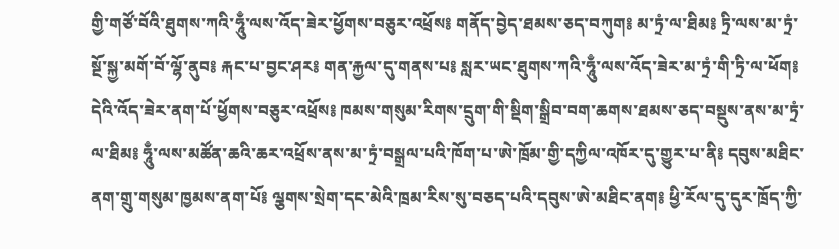གྱི་གཙོ་བོའི་ཐུགས་ཀའི་ཧཱུྃ་ལས་འོད་ཟེར་ཕྱོགས་བཅུར་འཕྲོས༔ གནོད་བྱེད་ཐམས་ཅད་བཀུག༔ མ་ཏྲཾ་ལ་ཐིམ༔ ཏྲི་ལས་མ་ཏྲཾ་སྔོ་སྐྱ་མགོ་བོ་ལྷོ་ནུབ༔ རྐང་པ་བྱང་ཤར༔ གན་རྐྱལ་དུ་གནས་པ༔ སླར་ཡང་ཐུགས་ཀའི་ཧཱུྃ་ལས་འོད་ཟེར་མ་ཏྲཾ་གི་ཏྲི་ལ་ཕོག༔ དེའི་འོད་ཟེར་ནག་པོ་ཕྱོགས་བཅུར་འཕྲོས༔ ཁམས་གསུམ་རིགས་དྲུག་གི་སྡིག་སྒྲིབ་བག་ཆགས་ཐམས་ཅད་བསྡུས་ནས་མ་ཏྲཾ་ལ་ཐིམ༔ ཧཱུྃ་ལས་མཚོན་ཆའི་ཆར་འཕྲོས་ནས་མ་ཏྲཾ་བསྒྲལ་པའི་ཁོག་པ་ཨེ་ཁྲོམ་གྱི་དཀྱིལ་འཁོར་དུ་གྱུར་པ་ནི༔ དབུས་མཐིང་ནག་གྲུ་གསུམ་ཁྱམས་ནག་པོ༔ ལྕགས་སྲེག་དང་མེའི་ཁྲམ་རིས་སུ་བཅད་པའི་དབུས་ཨེ་མཐིང་ནག༔ ཕྱི་རོལ་དུ་དུར་ཁྲོད་ཀྱི་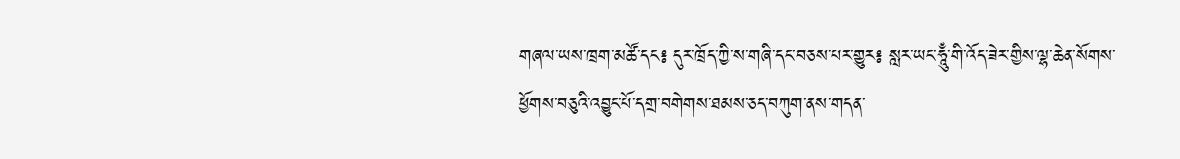གཞལ་ཡས་ཁྲག་མཚོ་དང༔ དུར་ཁྲོད་ཀྱི་ས་གཞི་དང་བཅས་པར་གྱུར༔ སླར་ཡང་ཧཱུྃ་གི་འོད་ཟེར་གྱིས་ལྷ་ཆེན་སོགས་ཕྱོགས་བཅུའི་འབྱུང་པོ་དགྲ་བགེགས་ཐམས་ཅད་བཀུག་ནས་གདན་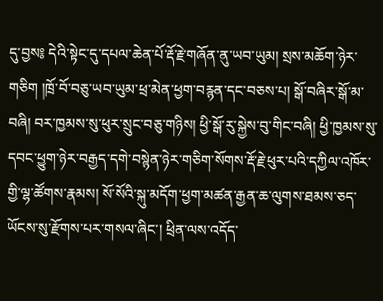དུ་བྱས༔ དེའི་སྟེང་དུ་དཔལ་ཆེན་པོ་རྡོ་རྗེ་གཞོན་ནུ་ཡབ་ཡུམ། སྲས་མཆོག་ཉེར་གཅིག །ཁྲོ་བོ་བཅུ་ཡབ་ཡུམ་ཕྲ་མེན་ཕྱག་བརྙན་དང་བཅས་པ། སྒོ་བཞིར་སྒོ་མ་བཞི། བར་ཁྱམས་སུ་ཕུར་སྲུང་བཅུ་གཉིས། ཕྱི་སྒོ་རུ་སྐྱེས་བུ་གིང་བཞི། ཕྱི་ཁྱམས་སུ་དབང་ཕྱུག་ཉེར་བརྒྱད་དགེ་བསྙེན་ཉེར་གཅིག་སོགས་རྡོ་རྗེ་ཕུར་པའི་དཀྱིལ་འཁོར་གྱི་ལྷ་ཚོགས་རྣམས། སོ་སོའི་སྐུ་མདོག་ཕྱག་མཚན་རྒྱན་ཆ་ལུགས་ཐམས་ཅད་ཡོངས་སུ་རྫོགས་པར་གསལ་ཞིང་། ཕྲིན་ལས་འདོད་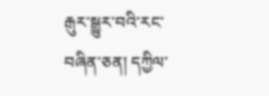རྒུར་སྒྱུར་བའི་རང་བཞིན་ཅན། དཀྱིལ་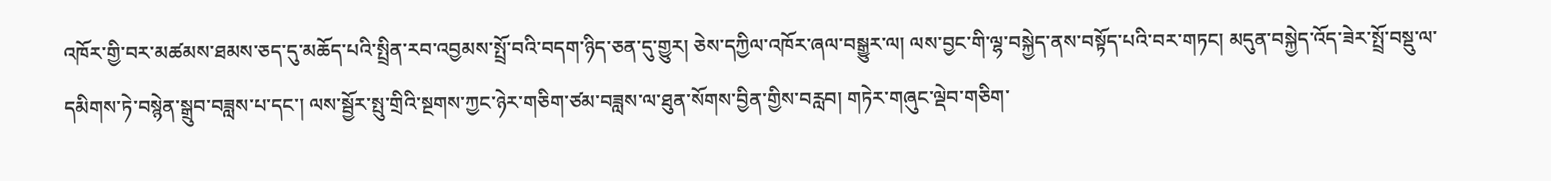འཁོར་གྱི་བར་མཚམས་ཐམས་ཅད་དུ་མཆོད་པའི་སྤྲིན་རབ་འབྱམས་སྤྲོ་བའི་བདག་ཉིད་ཅན་དུ་གྱུར། ཅེས་དཀྱིལ་འཁོར་ཞལ་བསྒྱུར་ལ། ལས་བྱང་གི་ལྷ་བསྐྱེད་ནས་བསྟོད་པའི་བར་གཏང། མདུན་བསྐྱེད་འོད་ཟེར་སྤྲོ་བསྡུ་ལ་དམིགས་ཏེ་བསྙེན་སྒྲུབ་བཟླས་པ་དང་། ལས་སྦྱོར་སྤུ་གྲིའི་སྔགས་ཀྱང་ཉེར་གཅིག་ཙམ་བཟླས་ལ་ཐུན་སོགས་བྱིན་གྱིས་བརླབ། གཏེར་གཞུང་ལྡེབ་གཅིག་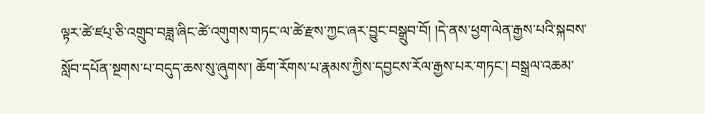ལྟར་ཚེ་ཛཔ྄་ཅི་འགྲུབ་བཟླ་ཞིང་ཚེ་འགུགས་གཏང་ལ་ཚེ་རྫས་ཀྱང་ཞར་བྱུང་བསྒྲུབ་བོ། །དེ་ནས་ཕྱག་ལེན་རྒྱས་པའི་སྐབས་སློབ་དཔོན་སྔགས་པ་བདུད་ཆས་སུ་ཞུགས་། ཆོག་རོགས་པ་རྣམས་ཀྱིས་དབྱངས་རོལ་རྒྱས་པར་གཏང་། བསྒྲལ་འཆམ་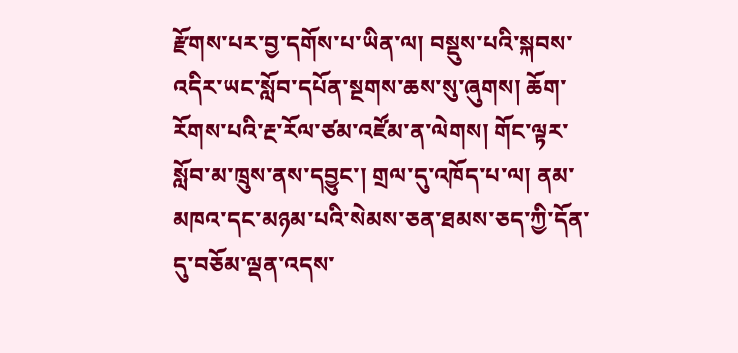རྫོགས་པར་བྱ་དགོས་པ་ཡིན་ལ། བསྡུས་པའི་སྐབས་འདིར་ཡང་སློབ་དཔོན་སྔགས་ཆས་སུ་ཞུགས། ཆོག་རོགས་པའི་རྔ་རོལ་ཙམ་འཛོམ་ན་ལེགས། གོང་ལྟར་སློབ་མ་ཁྲུས་ནས་དབྱུང་། གྲལ་དུ་འཁོད་པ་ལ། ནམ་མཁའ་དང་མཉམ་པའི་སེམས་ཅན་ཐམས་ཅད་ཀྱི་དོན་དུ་བཅོམ་ལྡན་འདས་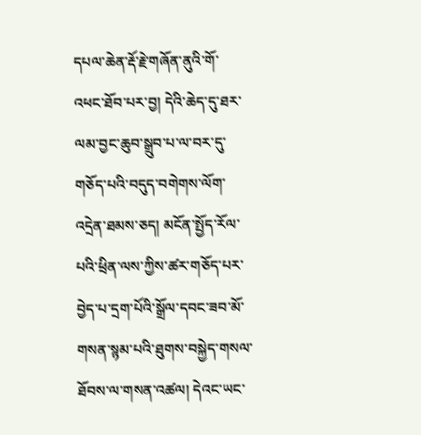དཔལ་ཆེན་རྡོ་རྗེ་གཞོན་ནུའི་གོ་འཕང་ཐོབ་པར་བྱ། དེའི་ཆེད་དུ་ཐར་ལམ་བྱང་ཆུབ་སྒྲུབ་པ་ལ་བར་དུ་གཅོད་པའི་བདུད་བགེགས་ལོག་འདྲེན་ཐམས་ཅད། མངོན་སྤྱོད་རོལ་པའི་ཕྲིན་ལས་ཀྱིས་ཚར་གཅོད་པར་བྱེད་པ་དྲག་པོའི་སྒྲོལ་དབང་ཟབ་མོ་གསན་སྙམ་པའི་ཐུགས་བསྐྱེད་གསལ་ཐོབས་ལ་གསན་འཚལ། དེའང་ཡང་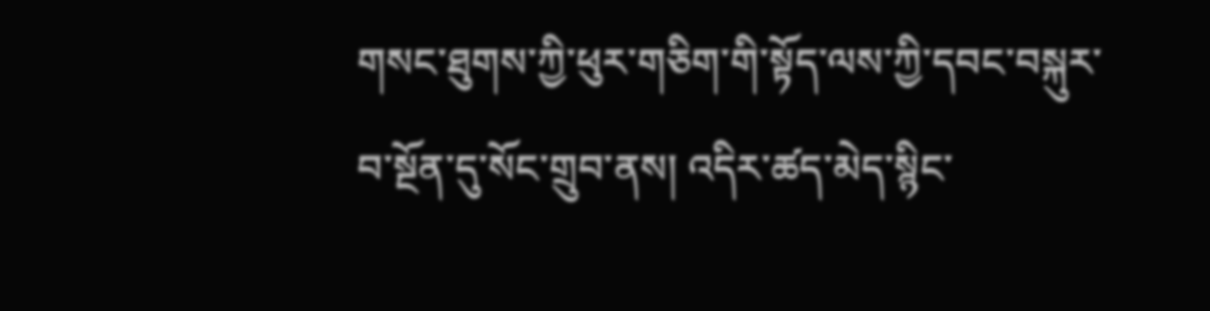གསང་ཐུགས་ཀྱི་ཕུར་གཅིག་གི་སྟོད་ལས་ཀྱི་དབང་བསྐུར་བ་སྔོན་དུ་སོང་གྲུབ་ནས། འདིར་ཚད་མེད་སྙིང་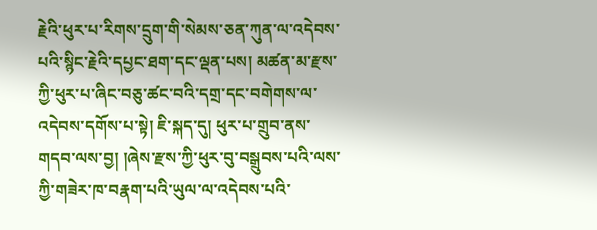རྗེའི་ཕུར་པ་རིགས་དྲུག་གི་སེམས་ཅན་ཀུན་ལ་འདེབས་པའི་སྙིང་རྗེའི་དཔྱང་ཐག་དང་ལྡན་པས། མཚན་མ་རྫས་ཀྱི་ཕུར་པ་ཞིང་བཅུ་ཚང་བའི་དགྲ་དང་བགེགས་ལ་འདེབས་དགོས་པ་སྟེ། ཇི་སྐད་དུ། ཕུར་པ་གྲུབ་ནས་གདབ་ལས་བྱ། །ཞེས་རྫས་ཀྱི་ཕུར་བུ་བསྒྲུབས་པའི་ལས་ཀྱི་གཟེར་ཁ་བརྣག་པའི་ཡུལ་ལ་འདེབས་པའི་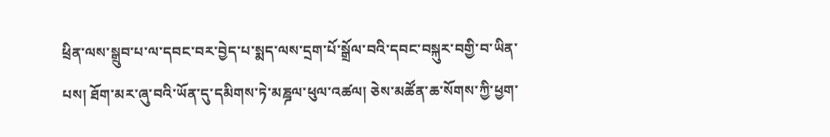ཕྲིན་ལས་སྒྲུབ་པ་ལ་དབང་བར་བྱེད་པ་སྨད་ལས་དྲག་པོ་སྒྲོལ་བའི་དབང་བསྐུར་བགྱི་བ་ཡིན་པས། ཐོག་མར་ཞུ་བའི་ཡོན་དུ་དམིགས་ཏེ་མཎྜལ་ཕུལ་འཚལ། ཅེས་མཚོན་ཆ་སོགས་ཀྱི་ཕྱག་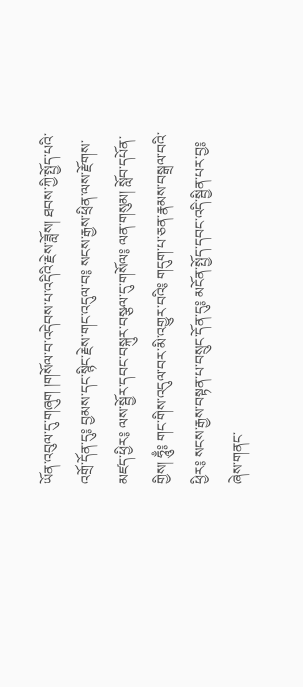ཡོན་འབུལ་དུ་གཞུག །གསོལ་བ་འདེབས་པ་འདིའི་རྗེས་ཟློས། ཐབས་ཀྱི་སྤྱོད་པའི་འགྲོ་དོན་དུ༔ བྱམས་དང་སྙིང་རྗེས་གང་འདུལ་བ༔ སངས་རྒྱས་ཕྲིན་ལས་རྫོགས་མཛད་ཕྱིར༔ ལས་སྦྱོར་དབང་བསྐུར་བསྩལ་དུ་གསོལ༔ ལན་གསུམ། སློབ་དཔོན་གྱིས། ཧཱུྃ༔ གང་གིས་འདུལ་བར་མི་འགྱུར་བའི༔ གདུག་པ་ཅན་རྣམས་བསྒྲལ་བའི་ཕྱིར༔ སངས་རྒྱས་བསྟན་པ་བསྲུང་དོན་དུ༔ མངོན་སྤྱོད་དབང་འདི་སྦྱིན་པར་བྱ༔ ཞེས་གནང་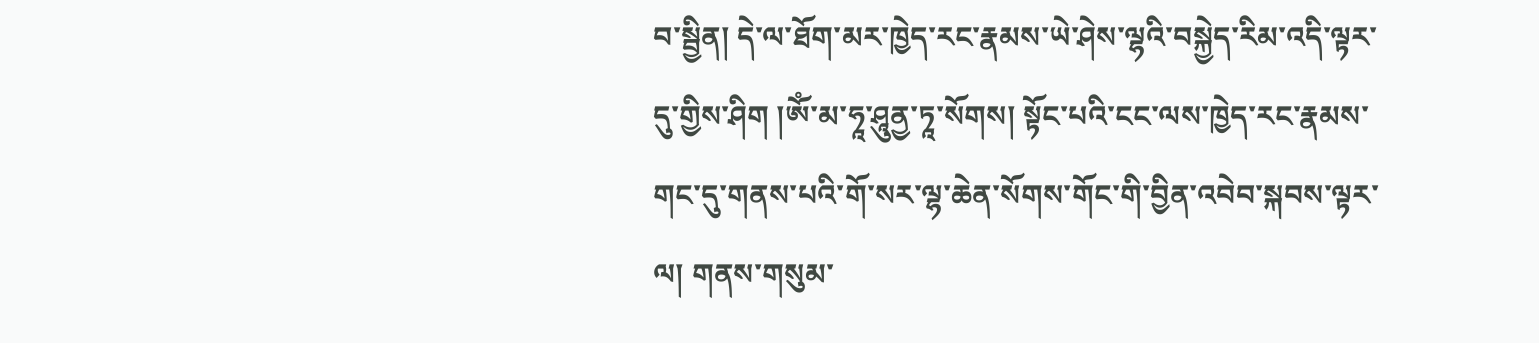བ་སྦྱིན། དེ་ལ་ཐོག་མར་ཁྱེད་རང་རྣམས་ཡེ་ཤེས་ལྷའི་བསྐྱེད་རིམ་འདི་ལྟར་དུ་གྱིས་ཤིག །ཨོཾ་མ་ཧཱ་ཤཱུནྱ་ཏཱ་སོགས། སྟོང་པའི་ངང་ལས་ཁྱེད་རང་རྣམས་གང་དུ་གནས་པའི་གོ་སར་ལྷ་ཆེན་སོགས་གོང་གི་བྱིན་འབེབ་སྐབས་ལྟར་ལ། གནས་གསུམ་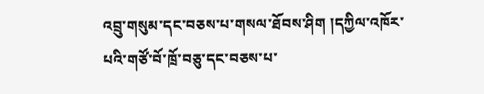འབྲུ་གསུམ་དང་བཅས་པ་གསལ་ཐོབས་ཤིག །དཀྱིལ་འཁོར་པའི་གཙོ་བོ་ཁྲོ་བཅུ་དང་བཅས་པ་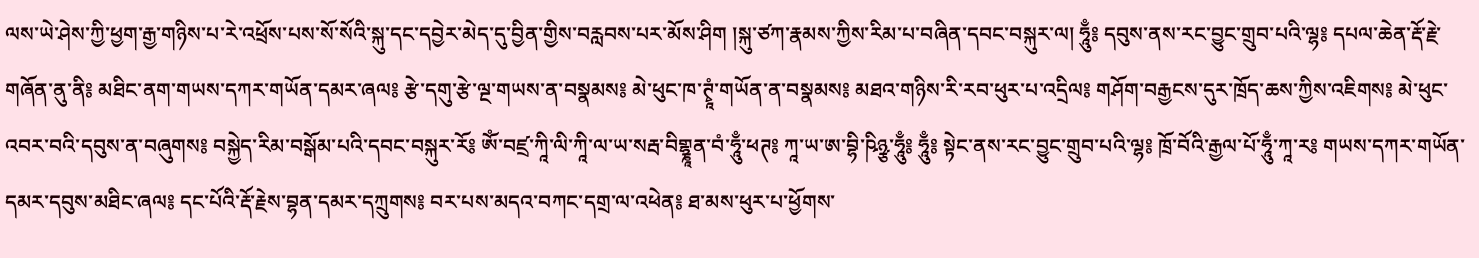ལས་ཡེ་ཤེས་ཀྱི་ཕྱག་རྒྱ་གཉིས་པ་རེ་འཕྲོས་པས་སོ་སོའི་སྐུ་དང་དབྱེར་མེད་དུ་བྱིན་གྱིས་བརླབས་པར་མོས་ཤིག །སྐུ་ཙཀ་རྣམས་ཀྱིས་རིམ་པ་བཞིན་དབང་བསྐུར་ལ། ཧཱུྃ༔ དབུས་ནས་རང་བྱུང་གྲུབ་པའི་ལྷ༔ དཔལ་ཆེན་རྡོ་རྗེ་གཞོན་ནུ་ནི༔ མཐིང་ནག་གཡས་དཀར་གཡོན་དམར་ཞལ༔ རྩེ་དགུ་རྩེ་ལྔ་གཡས་ན་བསྣམས༔ མེ་ཕུང་ཁ་ཊྭཱཾ་གཡོན་ན་བསྣམས༔ མཐའ་གཉིས་རི་རབ་ཕུར་པ་འདྲིལ༔ གཤོག་བརྒྱངས་དུར་ཁྲོད་ཆས་ཀྱིས་འཇིགས༔ མེ་ཕུང་འབར་བའི་དབུས་ན་བཞུགས༔ བསྐྱེད་རིམ་བསྒོམ་པའི་དབང་བསྐུར་རོ༔ ཨོཾ་བཛྲ་ཀཱི་ལི་ཀཱི་ལ་ཡ་སརྦ་བིགྷྣཱན་བཾ་ཧཱུྃ་ཕཊ༔ ཀཱ་ཡ་ཨ་བྷི་ཥིཉྩ་ཧཱུྃ༔ ཧཱུྃ༔ སྟེང་ནས་རང་བྱུང་གྲུབ་པའི་ལྷ༔ ཁྲོ་བོའི་རྒྱལ་པོ་ཧཱུྃ་ཀཱ་ར༔ གཡས་དཀར་གཡོན་དམར་དབུས་མཐིང་ཞལ༔ དང་པོའི་རྡོ་རྗེས་བྷན་དམར་དཀྲུགས༔ བར་པས་མདའ་བཀང་དགྲ་ལ་འཕེན༔ ཐ་མས་ཕུར་པ་ཕྱོགས་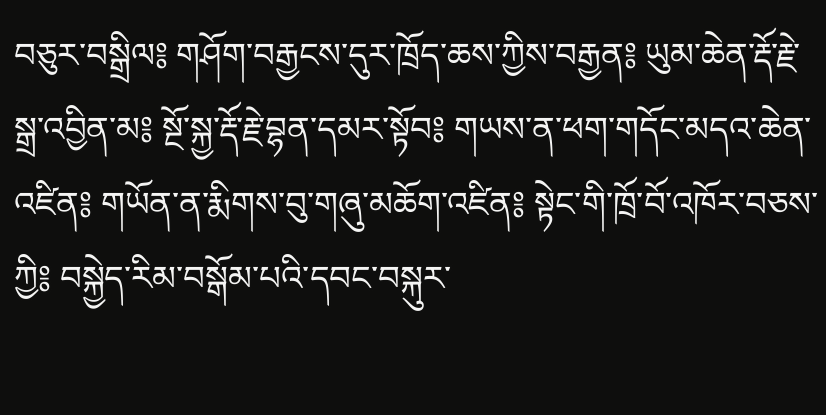བཅུར་བསྒྲིལ༔ གཤོག་བརྒྱངས་དུར་ཁྲོད་ཆས་ཀྱིས་བརྒྱན༔ ཡུམ་ཆེན་རྡོ་རྗེ་སྒྲ་འབྱིན་མ༔ སྔོ་སྐྱ་རྡོ་རྗེ་བྷན་དམར་སྟོབ༔ གཡས་ན་ཕག་གདོང་མདའ་ཆེན་འཛིན༔ གཡོན་ན་རྨིགས་བུ་གཞུ་མཆོག་འཛིན༔ སྟེང་གི་ཁྲོ་བོ་འཁོར་བཅས་ཀྱི༔ བསྐྱེད་རིམ་བསྒོམ་པའི་དབང་བསྐུར་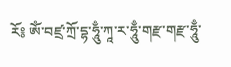རོ༔ ཨོཾ་བཛྲ་ཀྲོ་དྷ་ཧཱུྃ་ཀཱ་ར་ཧཱུྃ་གརྫ་གརྫ་ཧཱུྃ་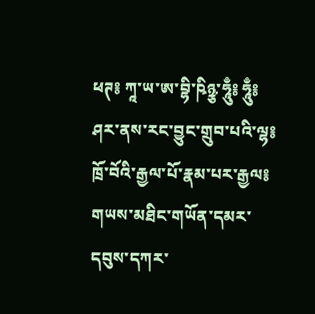ཕཊ༔ ཀཱ་ཡ་ཨ་བྷི་ཥིཉྩ་ཧཱུྃ༔ ཧཱུྃ༔ ཤར་ནས་རང་བྱུང་གྲུབ་པའི་ལྷ༔ ཁྲོ་བོའི་རྒྱལ་པོ་རྣམ་པར་རྒྱལ༔ གཡས་མཐིང་གཡོན་དམར་དབུས་དཀར་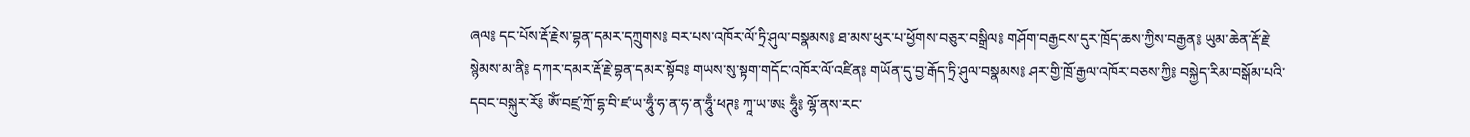ཞལ༔ དང་པོས་རྡོ་རྗེས་བྷན་དམར་དཀྲུགས༔ བར་པས་འཁོར་ལོ་ཏྲི་ཤུལ་བསྣམས༔ ཐ་མས་ཕུར་པ་ཕྱོགས་བཅུར་བསྒྲིལ༔ གཤོག་བརྒྱངས་དུར་ཁྲོད་ཆས་ཀྱིས་བརྒྱན༔ ཡུམ་ཆེན་རྡོ་རྗེ་སྙེམས་མ་ནི༔ དཀར་དམར་རྡོ་རྗེ་བྷན་དམར་སྟོབ༔ གཡས་སུ་སྟག་གདོང་འཁོར་ལོ་འཛིན༔ གཡོན་དུ་བྱ་རྒོད་ཏྲི་ཤུལ་བསྣམས༔ ཤར་གྱི་ཁྲོ་རྒྱལ་འཁོར་བཅས་ཀྱི༔ བསྐྱེད་རིམ་བསྒོམ་པའི་དབང་བསྐུར་རོ༔ ཨོཾ་བཛྲ་ཀྲོ་དྷ་བི་ཛ་ཡ་ཧཱུྃ་ཧ་ན་ཧ་ན་ཧཱུྃ་ཕཊ༔ ཀཱ་ཡ་ཨ༴ ཧཱུྃ༔ ལྷོ་ནས་རང་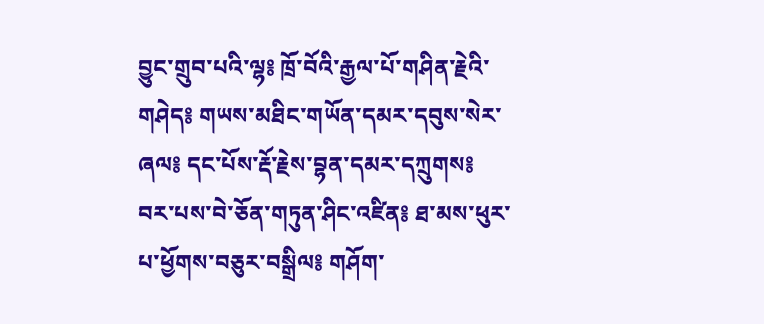བྱུང་གྲུབ་པའི་ལྷ༔ ཁྲོ་བོའི་རྒྱལ་པོ་གཤིན་རྗེའི་གཤེད༔ གཡས་མཐིང་གཡོན་དམར་དབུས་སེར་ཞལ༔ དང་པོས་རྡོ་རྗེས་བྷན་དམར་དཀྲུགས༔ བར་པས་བེ་ཅོན་གཏུན་ཤིང་འཛིན༔ ཐ་མས་ཕུར་པ་ཕྱོགས་བཅུར་བསྒྲིལ༔ གཤོག་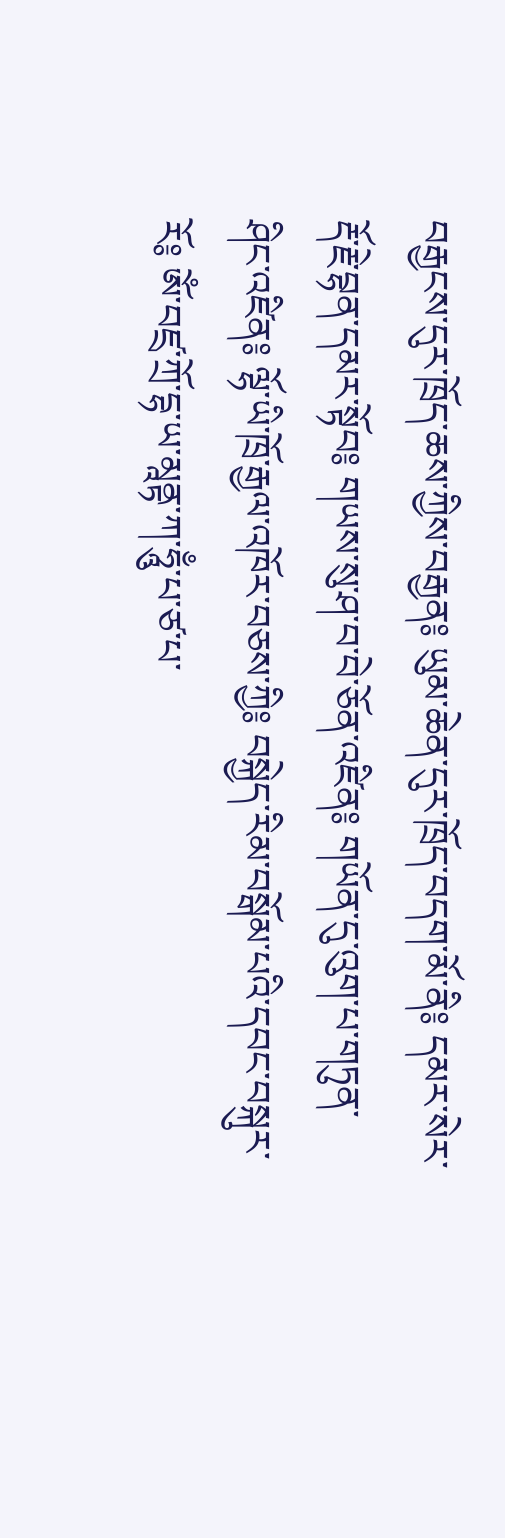བརྒྱངས་དུར་ཁྲོད་ཆས་ཀྱིས་བརྒྱན༔ ཡུམ་ཆེན་དུར་ཁྲོད་བདག་མོ་ནི༔ དམར་སེར་རྡོ་རྗེ་བྷན་དམར་སྟོབ༔ གཡས་སུ་ཤ་བ་བེ་ཅོན་འཛིན༔ གཡོན་དུ་འུག་པ་གཏུན་ཤིང་འཛིན༔ ལྷོ་ཡི་ཁྲོ་རྒྱལ་འཁོར་བཅས་ཀྱི༔ བསྐྱེད་རིམ་བསྒོམ་པའི་དབང་བསྐུར་རོ༔ ཨོཾ་བཛྲ་ཀྲོ་དྷ་ཡ་མཱནྟ་ཀ་ཧཱུྃ་པ་ཙ་པ་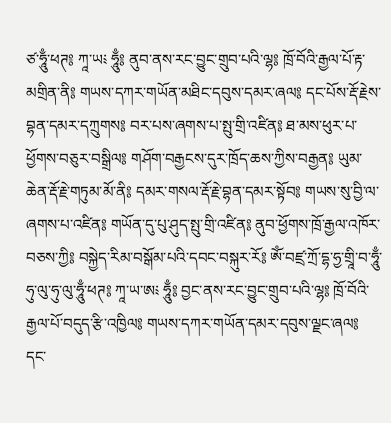ཙ་ཧཱུྃ་ཕཊ༔ ཀཱ་ཡ༴ ཧཱུྃ༔ ནུབ་ནས་རང་བྱུང་གྲུབ་པའི་ལྷ༔ ཁྲོ་བོའི་རྒྱལ་པོ་རྟ་མགྲིན་ནི༔ གཡས་དཀར་གཡོན་མཐིང་དབུས་དམར་ཞལ༔ དང་པོས་རྡོ་རྗེས་བྷན་དམར་དཀྲུགས༔ བར་པས་ཞགས་པ་སྤུ་གྲི་འཛིན༔ ཐ་མས་ཕུར་པ་ཕྱོགས་བཅུར་བསྒྲིལ༔ གཤོག་བརྒྱངས་དུར་ཁྲོད་ཆས་ཀྱིས་བརྒྱན༔ ཡུམ་ཆེན་རྡོ་རྗེ་གཏུམ་མོ་ནི༔ དམར་གསལ་རྡོ་རྗེ་བྷན་དམར་སྟོབ༔ གཡས་སུ་བྱི་ལ་ཞགས་པ་འཛིན༔ གཡོན་དུ་པུ་ཤུད་སྤུ་གྲི་འཛིན༔ ནུབ་ཕྱོགས་ཁྲོ་རྒྱལ་འཁོར་བཅས་ཀྱི༔ བསྐྱེད་རིམ་བསྒོམ་པའི་དབང་བསྐུར་རོ༔ ཨོཾ་བཛྲ་ཀྲོ་དྷ་ཧྱ་གྲཱི་བ་ཧཱུྃ་ཧུ་ལུ་ཧུ་ལུ་ཧཱུྃ་ཕཊ༔ ཀཱ་ཡ་ཨ༴ ཧཱུྃ༔ བྱང་ནས་རང་བྱུང་གྲུབ་པའི་ལྷ༔ ཁྲོ་བོའི་རྒྱལ་པོ་བདུད་རྩི་འཁྱིལ༔ གཡས་དཀར་གཡོན་དམར་དབུས་ལྗང་ཞལ༔ དང་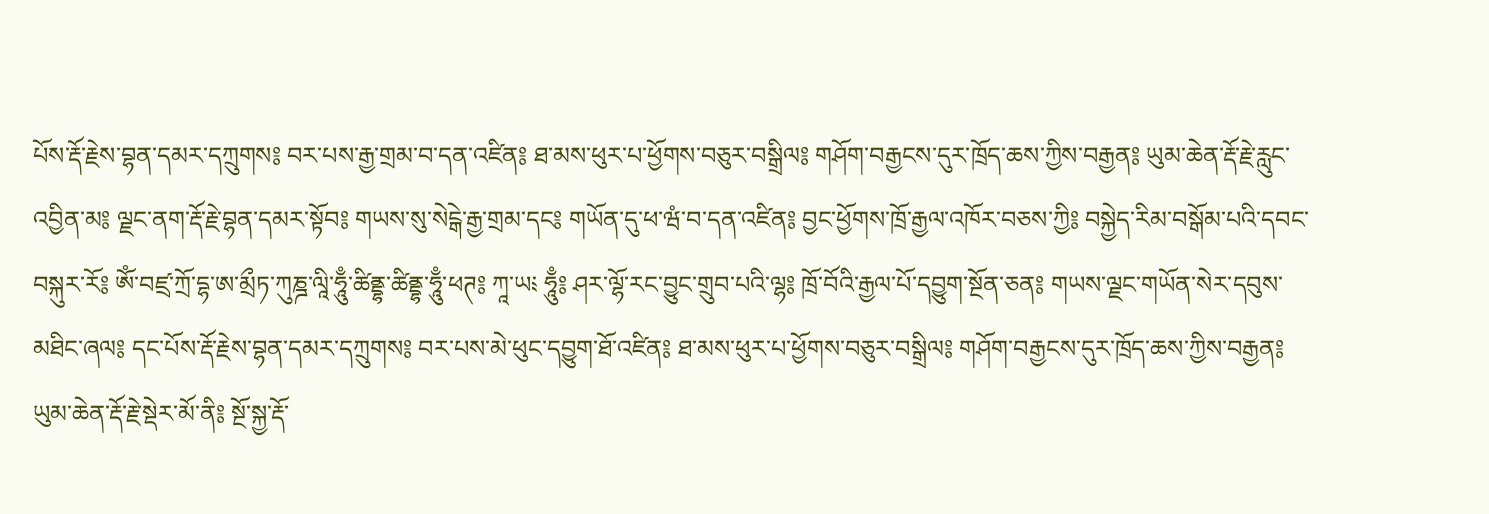པོས་རྡོ་རྗེས་བྷན་དམར་དཀྲུགས༔ བར་པས་རྒྱ་གྲམ་བ་དན་འཛིན༔ ཐ་མས་ཕུར་པ་ཕྱོགས་བཅུར་བསྒྲིལ༔ གཤོག་བརྒྱངས་དུར་ཁྲོད་ཆས་ཀྱིས་བརྒྱན༔ ཡུམ་ཆེན་རྡོ་རྗེ་རླུང་འབྱིན་མ༔ ལྗང་ནག་རྡོ་རྗེ་བྷན་དམར་སྟོབ༔ གཡས་སུ་སེངྒེ་རྒྱ་གྲམ་དང༔ གཡོན་དུ་ཕ་ཝཾ་བ་དན་འཛིན༔ བྱང་ཕྱོགས་ཁྲོ་རྒྱལ་འཁོར་བཅས་ཀྱི༔ བསྐྱེད་རིམ་བསྒོམ་པའི་དབང་བསྐུར་རོ༔ ཨོཾ་བཛྲ་ཀྲོ་དྷ་ཨ་མྲྀཏ་ཀུཎྜ་ལཱི་ཧཱུྃ་ཚིནྡྷ་ཚིནྡྷ་ཧཱུྃ་ཕཊ༔ ཀཱ་ཡ༴ ཧཱུྃ༔ ཤར་ལྷོ་རང་བྱུང་གྲུབ་པའི་ལྷ༔ ཁྲོ་བོའི་རྒྱལ་པོ་དབྱུག་སྔོན་ཅན༔ གཡས་ལྗང་གཡོན་སེར་དབུས་མཐིང་ཞལ༔ དང་པོས་རྡོ་རྗེས་བྷན་དམར་དཀྲུགས༔ བར་པས་མེ་ཕུང་དབྱུག་ཐོ་འཛིན༔ ཐ་མས་ཕུར་པ་ཕྱོགས་བཅུར་བསྒྲིལ༔ གཤོག་བརྒྱངས་དུར་ཁྲོད་ཆས་ཀྱིས་བརྒྱན༔ ཡུམ་ཆེན་རྡོ་རྗེ་སྡེར་མོ་ནི༔ སྔོ་སྐྱ་རྡོ་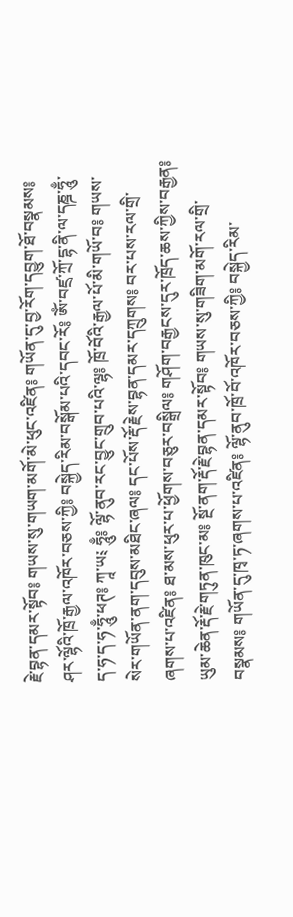རྗེ་བྷན་དམར་སྟོབ༔ གཡས་སུ་གཡག་མགོ་མེ་ཕུང་འཛིན༔ གཡོན་དུ་བྱ་རོག་དབྱུག་ཐོ་བསྣམས༔ ཤར་ལྷོའི་ཁྲོ་རྒྱལ་འཁོར་བཅས་ཀྱི༔ བསྐྱེད་རིམ་བསྒོམ་པའི་དབང་རོ༔ ཨོཾ་བཛྲ་ཀྲོ་དྷ་ནི་ལ་དཎྜ་ཧཱུྃ་ད་ཧ་ད་ཧ་ཧཱུྃ་ཕཊ༔ ཀཱ་ཡ༴ ཧཱུྃ༔ ལྷོ་ནུབ་རང་བྱུང་གྲུབ་པའི་ལྷ༔ ཁྲོ་བོའི་རྒྱལ་པོ་མི་གཡོ་བ༔ གཡས་སེར་གཡོན་ནག་དབུས་མཐིང་ཞལ༔ དང་པོས་རྡོ་རྗེས་བྷན་དམར་དཀྲུགས༔ བར་པས་རལ་གྲི་ཞགས་པ་འཛིན༔ ཐ་མས་ཕུར་པ་ཕྱོགས་བཅུར་བསྒྲིལ༔ གཤོག་བརྒྱངས་དུར་ཁྲོད་ཆས་ཀྱིས་བརྒྱན༔ ཡུམ་ཆེན་རྡོ་རྗེ་གཏུན་ཁུང་མ༔ སྔོ་ནག་རྡོ་རྗེ་བྷན་དམར་སྟོབ༔ གཡས་སུ་གཟིག་མགོ་རལ་གྲི་བསྣམས༔ གཡོན་དུ་ཁྭ་ཏ་ཞགས་པ་འཛིན༔ ལྷོ་ནུབ་ཁྲོ་བོ་འཁོར་བཅས་ཀྱི༔ བསྐྱེད་རིམ་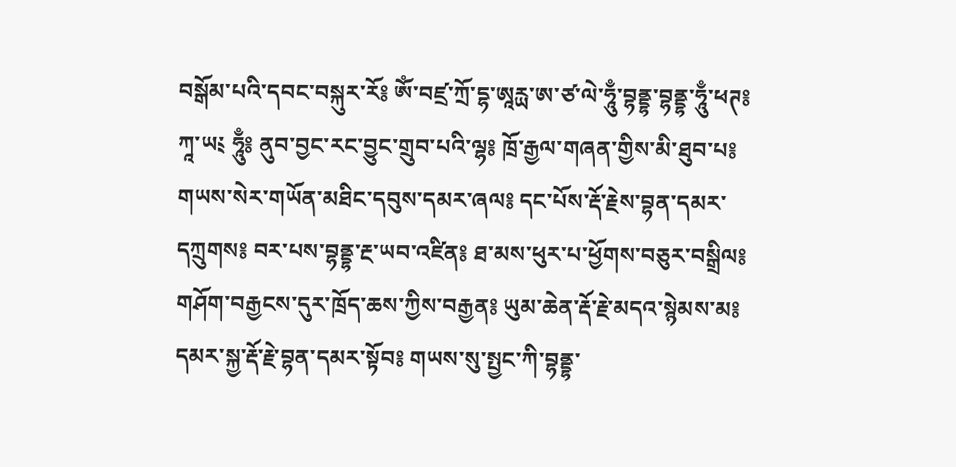བསྒོམ་པའི་དབང་བསྐུར་རོ༔ ཨོཾ་བཛྲ་ཀྲོ་དྷ་ཨཱརྻ་ཨ་ཙ་ལེ་ཧཱུྃ་བྷནྡྷ་བྷནྡྷ་ཧཱུྃ་ཕཊ༔ ཀཱ་ཡ༴ ཧཱུྃ༔ ནུབ་བྱང་རང་བྱུང་གྲུབ་པའི་ལྷ༔ ཁྲོ་རྒྱལ་གཞན་གྱིས་མི་ཐུབ་པ༔ གཡས་སེར་གཡོན་མཐིང་དབུས་དམར་ཞལ༔ དང་པོས་རྡོ་རྗེས་བྷན་དམར་དཀྲུགས༔ བར་པས་བྷནྡྷ་རྔ་ཡབ་འཛིན༔ ཐ་མས་ཕུར་པ་ཕྱོགས་བཅུར་བསྒྲིལ༔ གཤོག་བརྒྱངས་དུར་ཁྲོད་ཆས་ཀྱིས་བརྒྱན༔ ཡུམ་ཆེན་རྡོ་རྗེ་མདའ་སྙེམས་མ༔ དམར་སྐྱ་རྡོ་རྗེ་བྷན་དམར་སྟོབ༔ གཡས་སུ་སྤྱང་ཀི་བྷནྡྷ་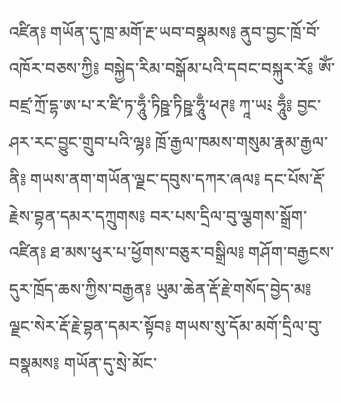འཛིན༔ གཡོན་དུ་ཁྲ་མགོ་རྔ་ཡབ་བསྣམས༔ ནུབ་བྱང་ཁྲོ་བོ་འཁོར་བཅས་ཀྱི༔ བསྐྱེད་རིམ་བསྒོམ་པའི་དབང་བསྐུར་རོ༔ ཨོཾ་བཛྲ་ཀྲོ་དྷ་ཨ་པ་ར་ཛི་ཏ་ཧཱུྃ་ཏིཥྛ་ཏིཥྛ་ཧཱུྃ་ཕཊ༔ ཀཱ་ཡ༴ ཧཱུྃ༔ བྱང་ཤར་རང་བྱུང་གྲུབ་པའི་ལྷ༔ ཁྲོ་རྒྱལ་ཁམས་གསུམ་རྣམ་རྒྱལ་ནི༔ གཡས་ནག་གཡོན་ལྗང་དབུས་དཀར་ཞལ༔ དང་པོས་རྡོ་རྗེས་བྷན་དམར་དཀྲུགས༔ བར་པས་དྲིལ་བུ་ལྕགས་སྒྲོག་འཛིན༔ ཐ་མས་ཕུར་པ་ཕྱོགས་བཅུར་བསྒྲིལ༔ གཤོག་བརྒྱངས་དུར་ཁྲོད་ཆས་ཀྱིས་བརྒྱན༔ ཡུམ་ཆེན་རྡོ་རྗེ་གསོད་བྱེད་མ༔ ལྗང་སེར་རྡོ་རྗེ་བྷན་དམར་སྟོབ༔ གཡས་སུ་དོམ་མགོ་དྲིལ་བུ་བསྣམས༔ གཡོན་དུ་སྲེ་མོང་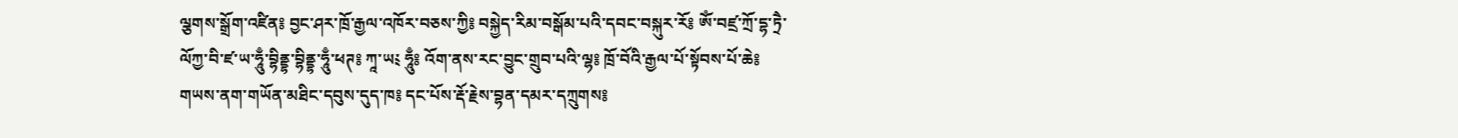ལྕགས་སྒྲོག་འཛིན༔ བྱང་ཤར་ཁྲོ་རྒྱལ་འཁོར་བཅས་ཀྱི༔ བསྐྱེད་རིམ་བསྒོམ་པའི་དབང་བསྐུར་རོ༔ ཨོཾ་བཛྲ་ཀྲོ་དྷ་ཏྲཻ་ལོཀྱ་བི་ཛ་ཡ་ཧཱུྃ་བྷིནྡྷ་བྷིནྡྷ་ཧཱུྃ་ཕཊ༔ ཀཱ་ཡ༴ ཧཱུྃ༔ འོག་ནས་རང་བྱུང་གྲུབ་པའི་ལྷ༔ ཁྲོ་བོའི་རྒྱལ་པོ་སྟོབས་པོ་ཆེ༔ གཡས་ནག་གཡོན་མཐིང་དབུས་དུད་ཁ༔ དང་པོས་རྡོ་རྗེས་བྷན་དམར་དཀྲུགས༔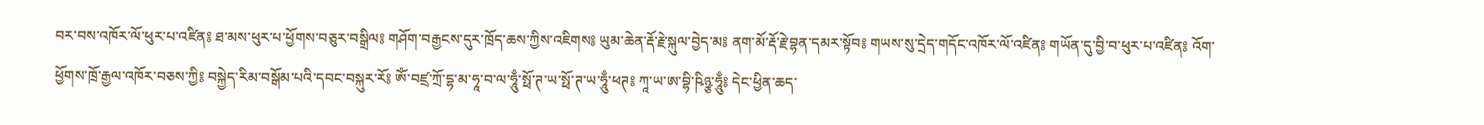བར་བས་འཁོར་ལོ་ཕུར་པ་འཛིན༔ ཐ་མས་ཕུར་པ་ཕྱོགས་བཅུར་བསྒྲིལ༔ གཤོག་བརྒྱངས་དུར་ཁྲོད་ཆས་ཀྱིས་འཇིགས༔ ཡུམ་ཆེན་རྡོ་རྗེ་སྐུལ་བྱེད་མ༔ ནག་མོ་རྡོ་རྗེ་བྷན་དམར་སྟོབ༔ གཡས་སུ་དྲེད་གདོང་འཁོར་ལོ་འཛིན༔ གཡོན་དུ་བྱི་བ་ཕུར་པ་འཛིན༔ འོག་ཕྱོགས་ཁྲོ་རྒྱལ་འཁོར་བཅས་ཀྱི༔ བསྐྱེད་རིམ་བསྒོམ་པའི་དབང་བསྐུར་རོ༔ ཨོཾ་བཛྲ་ཀྲོ་དྷ་མ་ཧཱ་བ་ལ་ཧཱུྃ་སྥོ་ཊ་ཡ་སྥོ་ཊ་ཡ་ཧཱུྃ་ཕཊ༔ ཀཱ་ཡ་ཨ་བྷི་ཥིཉྩ་ཧཱུྃ༔ དེང་ཕྱིན་ཆད་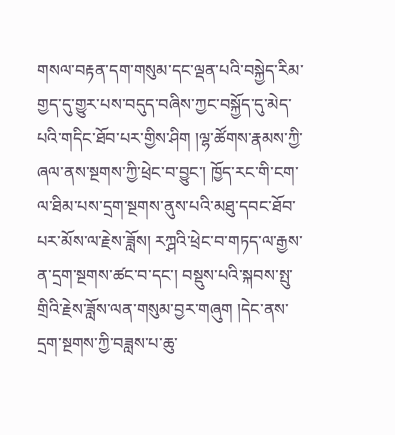གསལ་བརྟན་དག་གསུམ་དང་ལྡན་པའི་བསྐྱེད་རིམ་གྱད་དུ་གྱུར་པས་བདུད་བཞིས་ཀྱང་བསྐྱོད་དུ་མེད་པའི་གདིང་ཐོབ་པར་གྱིས་ཤིག །ལྷ་ཚོགས་རྣམས་ཀྱི་ཞལ་ནས་སྔགས་ཀྱི་ཕྲེང་བ་བྱུང་། ཁྱོད་རང་གི་ངག་ལ་ཐིམ་པས་དྲག་སྔགས་ནུས་པའི་མཐུ་དབང་ཐོབ་པར་མོས་ལ་རྗེས་ཟློས། རཀྴའི་ཕྲེང་བ་གཏད་ལ་རྒྱས་ན་དྲག་སྔགས་ཚང་བ་དང་། བསྡུས་པའི་སྐབས་སྤུ་གྲིའི་རྗེས་ཟློས་ལན་གསུམ་བྱར་གཞུག །དེང་ནས་དྲག་སྔགས་ཀྱི་བཟླས་པ་ཆུ་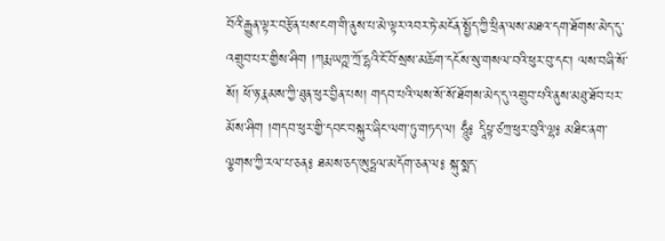བོའི་རྒྱུན་ལྟར་བརྩོན་པས་ངག་གི་ནུས་པ་མེ་ལྟར་འབར་ཏེ་མངོན་སྤྱོད་ཀྱི་ཕྲིན་ལས་མཐའ་དག་ཐོགས་མེད་དུ་འགྲུབ་པར་གྱིས་ཤིག །ཀརྨ་ཡཀྵ་ཀྲོ་དྷའི་ངོ་བོ་སྲས་མཆོག་དངོས་སུ་གསལ་བའི་ཕུར་བུ་དང་། ལས་བཞི་སོ་སོ། ཕོ་ཉ་རྣམས་ཀྱི་ཐུན་ཕུར་བྱིན་པས། གདབ་པའི་ལས་སོ་སོ་ཐོགས་མེད་དུ་འགྲུབ་པའི་ནུས་མཐུ་ཐོབ་པར་མོས་ཤིག །གདབ་ཕུར་གྱི་དབང་བསྐུར་ཞིང་ལག་ཏུ་གཏད་ལ། ཧཱུྃ༔ དཱིཔྟ་ཙཀྲ་ཕུར་བུའི་ལྷ༔ མཐིང་ནག་ལྕགས་ཀྱི་རལ་པ་ཅན༔ ཐམས་ཅད་ཨུཏྤལ་མདོག་ཅན་ལ༔ སྐུ་སྨད་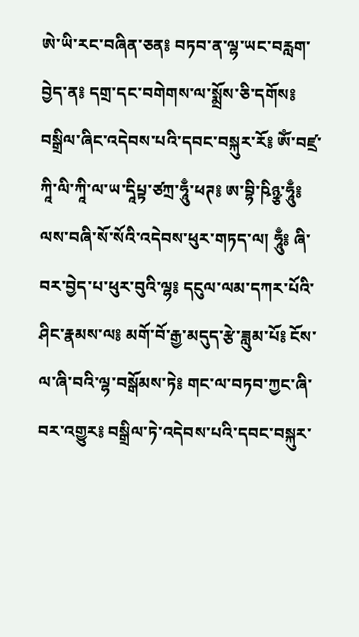ཨེ་ཡི་རང་བཞིན་ཅན༔ བཏབ་ན་ལྷ་ཡང་བརླག་བྱེད་ན༔ དགྲ་དང་བགེགས་ལ་སྨྲོས་ཅི་དགོས༔ བསྒྲིལ་ཞིང་འདེབས་པའི་དབང་བསྐུར་རོ༔ ཨོཾ་བཛྲ་ཀཱི་ལི་ཀཱི་ལ་ཡ་དཱིཔྟ་ཙཀྲ་ཧཱུྃ་ཕཊ༔ ཨ་བྷི་ཥིཉྩ་ཧཱུྃ༔ ལས་བཞི་སོ་སོའི་འདེབས་ཕུར་གཏད་ལ། ཧཱུྃ༔ ཞི་བར་བྱེད་པ་ཕུར་བུའི་ལྷ༔ དངུལ་ལམ་དཀར་པོའི་ཤིང་རྣམས་ལ༔ མགོ་བོ་རྒྱ་མདུད་རྩེ་ཟླུམ་པོ༔ ངོས་ལ་ཞི་བའི་ལྷ་བསྒོམས་ཏེ༔ གང་ལ་བཏབ་ཀྱང་ཞི་བར་འགྱུར༔ བསྒྲིལ་ཏེ་འདེབས་པའི་དབང་བསྐུར་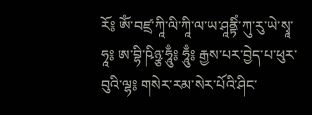རོ༔ ཨོཾ་བཛྲ་ཀཱི་ལི་ཀཱི་ལ་ཡ་ཤཱནྟིཾ་ཀུ་རུ་ཡེ་སྭཱ་ཧཱ༔ ཨ་བྷི་ཥིཉྩ་ཧཱུྃ༔ ཧཱུྃ༔ རྒྱས་པར་བྱེད་པ་ཕུར་བུའི་ལྷ༔ གསེར་རམ་སེར་པོའི་ཤིང་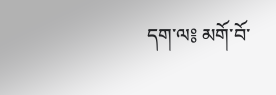དག་ལ༔ མགོ་བོ་